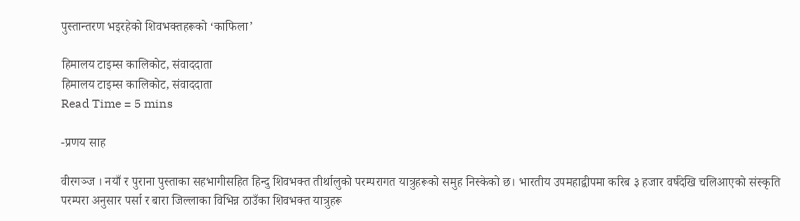पुस्तान्तरण भइरहेको शिवभक्तहरूको ‘काफिला’

हिमालय टाइम्स कालिकोट, संवाददाता
हिमालय टाइम्स कालिकोट, संवाददाता
Read Time = 5 mins

-प्रणय साह

वीरगञ्ज । नयाँ र पुराना पुस्ताका सहभागीसहित हिन्दु शिवभक्त तीर्थालुको परम्परागत यात्रुहरूको समुह निस्केको छ। भारतीय उपमहाद्वीपमा करिब ३ हजार वर्षदेखि चलिआएको संस्कृति परम्परा अनुसार पर्सा र बारा जिल्लाका विभिन्न ठाउँका शिवभक्त यात्रुहरू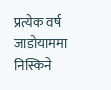प्रत्येक वर्ष जाडोयाममा निस्किने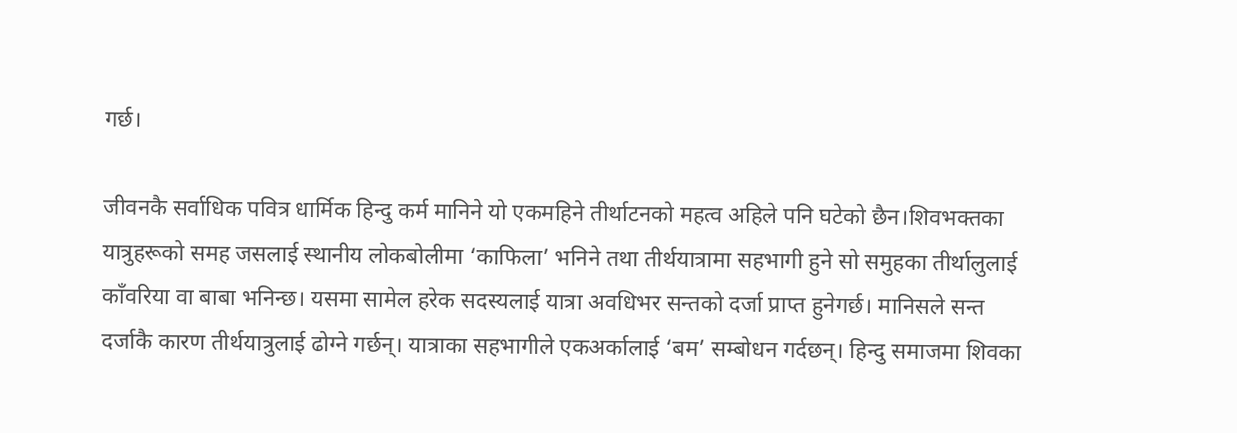गर्छ।

जीवनकै सर्वाधिक पवित्र धार्मिक हिन्दु कर्म मानिने यो एकमहिने तीर्थाटनको महत्व अहिले पनि घटेको छैन।शिवभक्तका यात्रुहरूको समह जसलाई स्थानीय लोकबोलीमा ‘काफिला’ भनिने तथा तीर्थयात्रामा सहभागी हुने सो समुहका तीर्थालुलाई काँवरिया वा बाबा भनिन्छ। यसमा सामेल हरेक सदस्यलाई यात्रा अवधिभर सन्तको दर्जा प्राप्त हुनेगर्छ। मानिसले सन्त दर्जाकै कारण तीर्थयात्रुलाई ढोग्ने गर्छन्। यात्राका सहभागीले एकअर्कालाई ‘बम’ सम्बोधन गर्दछन्। हिन्दु समाजमा शिवका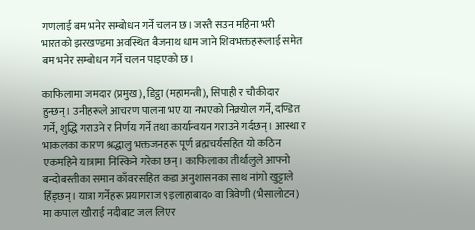गणलाई बम भनेर सम्बोधन गर्ने चलन छ। जस्तै सउन महिना भरी भारतको झरखण्डमा अवस्थित बैजनाथ धाम जाने शिवभक्तहरूलाई समेत बम भनेर सम्बोधन गर्ने चलन पाइएको छ।

काफिलामा जमदार (प्रमुख), डिट्ठा (महामन्त्री), सिपाही र चौकीदार हुन्छन्। उनीहरूले आचरण पालना भए या नभएको निक्र्योल गर्ने, दण्डित गर्ने, शुद्धि गराउने र निर्णय गर्ने तथा कार्यान्वयन गराउने गर्दछन्। आस्था र भाकलका कारण श्रद्धालु भक्तजनहरू पूर्ण ब्रह्मचर्यसहित यो कठिन एकमहिने यात्रामा निस्किने गरेका छन्। काफिलाका तीर्थालुले आफ्नो बन्दोबस्तीका समान काँवरसहित कडा अनुशासनका साथ नांगो खुट्टाले हिँड्छन्। यात्रा गर्नेहरू प्रयागराज ९इलाहाबाद० वा त्रिवेणी (भैसालोटन) मा कपाल खौराई नदीबाट जल लिएर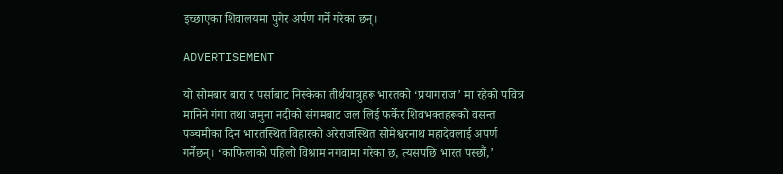इच्छाएका शिवालयमा पुगेर अर्पण गर्ने गरेका छन्।

ADVERTISEMENT

यो सोमबार बारा र पर्साबाट निस्केका तीर्थयात्रुहरू भारतको ‘प्रयागराज’ मा रहेको पवित्र मानिने गंगा तथा जमुना नदीको संगमबाट जल लिई फर्केर शिवभक्तहरूको वसन्त पञ्चमीका दिन भारतस्थित विहारको अरेराजस्थित सोमेश्वरनाथ महादेवलाई अपर्ण गर्नेछन्। ‘काफिलाको पहिलो विश्राम नगवामा गरेका छ, त्यसपछि भारत पस्छौं,’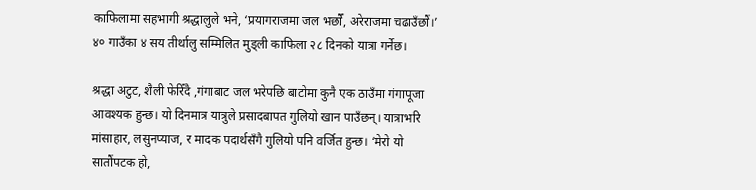काफिलामा सहभागी श्रद्धालुले भने, ‘प्रयागराजमा जल भर्छौं, अरेराजमा चढाउँछौं।’ ४० गाउँका ४ सय तीर्थालु सम्मिलित मुड्ली काफिला २८ दिनको यात्रा गर्नेछ।

श्रद्धा अटुट, शैली फेरिँदै ,गंगाबाट जल भरेपछि बाटोमा कुनै एक ठाउँमा गंगापूजा आवश्यक हुन्छ। यो दिनमात्र यात्रुले प्रसादबापत गुलियो खान पाउँछन्। यात्राभरि मांसाहार, लसुनप्याज, र मादक पदार्थसँगै गुलियो पनि वर्जित हुन्छ। ‘मेरो यो सातौंपटक हो,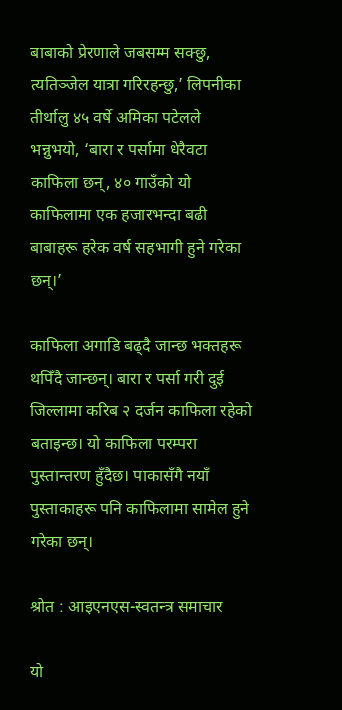बाबाको प्रेरणाले जबसम्म सक्छु, त्यतिञ्जेल यात्रा गरिरहन्छु,’ लिपनीका तीर्थालु ४५ वर्षे अमिका पटेलले भन्नुभयो, ‘बारा र पर्सामा धेरैवटा काफिला छन्, ४० गाउँको यो काफिलामा एक हजारभन्दा बढी बाबाहरू हरेक वर्ष सहभागी हुने गरेका छन्।’

काफिला अगाडि बढ्दै जान्छ भक्तहरू थपिँदै जान्छन्। बारा र पर्सा गरी दुई जिल्लामा करिब २ दर्जन काफिला रहेको बताइन्छ। यो काफिला परम्परा पुस्तान्तरण हुँदैछ। पाकासँगै नयाँ पुस्ताकाहरू पनि काफिलामा सामेल हुने गरेका छन्।

श्रोत : आइएनएस-स्वतन्त्र समाचार

यो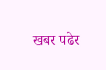खबर पढेर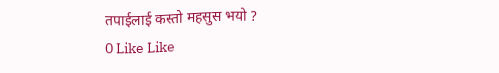तपाईलाई कस्तो महसुस भयो ?
0 Like Like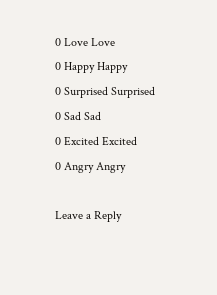0 Love Love
0 Happy Happy
0 Surprised Surprised
0 Sad Sad
0 Excited Excited
0 Angry Angry

Leave a Reply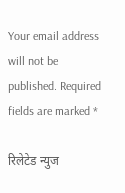Your email address will not be published. Required fields are marked *

रिलेटेड न्युज